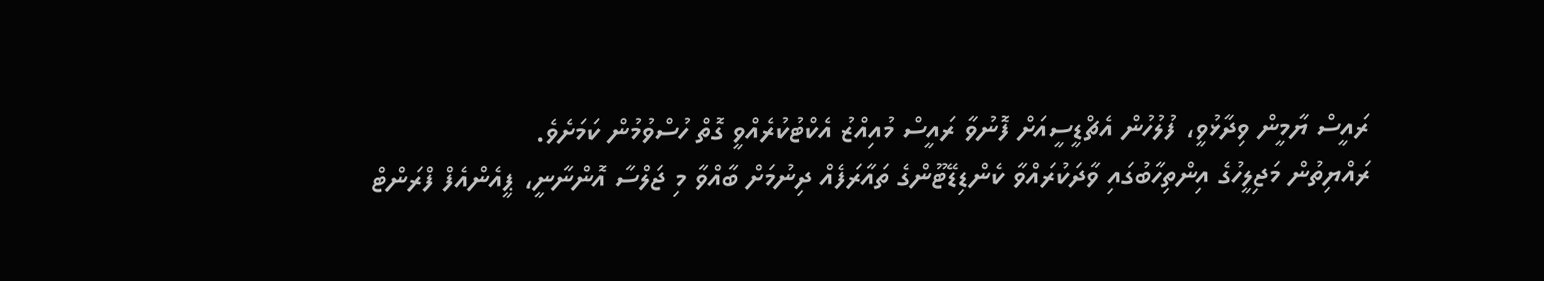ރައީސް ޔާމީން ވިދާޅުވީ، ފުލުހުން އެޗްޑީސީއަށް ފޮނުވާ ރައީސް މުއިއްޒު އެކްޓުކުރެއްވީ ގޮތް ހުސްވުމުން ކަމަށެވެ.
ރައްޔިތުން މަޖިލީހުގެ އިންތިހާބުގައި ވާދަކުރައްވާ ކެންޑިޑޭޓޫންގެ ތައާރަފެއް ދިނުމަށް ބާއްވާ މި ޖަލްސާ އޮންނާނީ، ޕީއެންއެފް ފްރަންޓް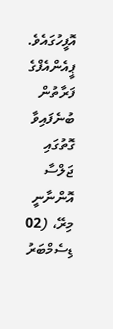އޮފީހުގައެވެ.
ޕީއެންއެފްގެ ފަރާތުން ބުނެފައިވާ ގޮތުގައި ޖަލްސާ އޮންނާނީ މިރޭ، (02 ޑިސެމްބަރު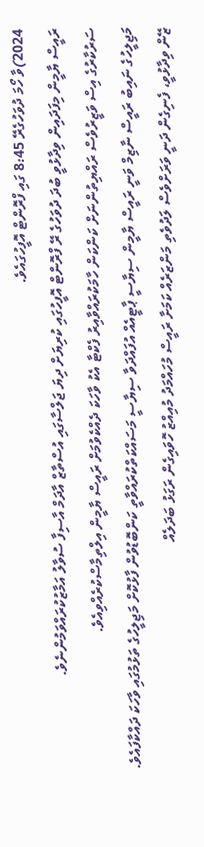2024)ވާ ހޯމަ ދުވަހުގެރޭ 8:45 ގައި ފްރޮންޓް އޮފީހުގައެވެ.
ރައީސް ޔާމީން މިފަދައިން ވިދާޅުވީ ބުދަ ދުވަހުގެ ރޭ ފްރޮންޓް އޮފީހުގައި ކުރިޔަށް ދިޔަ ޖަލްސާގައި އުސްތާޒް އާދަމް އާސިފާ ސުވާލު އަމާޒުކުރައްވަމުންނެވެ.
ސަރުކާރުގެ އިސް ވަޒީރުވެސް ރައްޔިތުންނަށް ކަންކަން ހާމަކުރައްވާއިރު ފެކްޓާ އެކު ވާހަކަ ދެއްކެވުމަށް ރައީސް ޔާމީން އިލްތިމާސްކުރެއްވިއެވެ.
މަޖިލީހުގެ ނައިބު ރައީސް ނާޒިމް ވަނީ ރައީސް ޔާމީން ސިޔާސީ ޕާޓީއެއް އުފައްދަވާ ސިޔާސީ މަސައްކަތްކުރައްވާތީ ކަންބޮޑުވުން ފާޅުކޮށް މަޖިލީހުގެ ތަޅުމުގައި ވާހަކަ ދައްކާފައެވެ.
ޒޭން ވިދާޅުވީ، ފެނިގެން ދަނީ ވަރަށްވެސް ލަދުވެތި މަންޒަރެއް ކަމަށާ ރައީސް މުހައްމަދު މުއިއްޒު ހޮވައިގެން ރަގަޅު ބަދަލެއް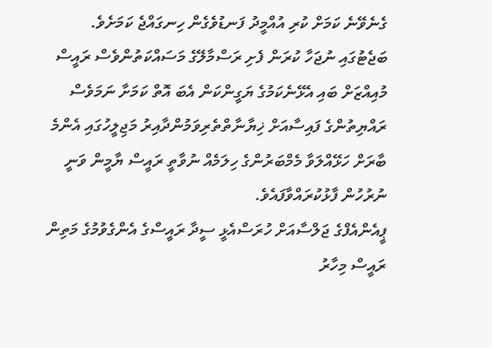ގެނެވޭނެ ކަމަށް ކުރި އުއްމީދު ފަނޑުވެގެން ހިނގައްޖެ ކަމަށެވެ.
ބަޖެޓުގައި ނުޖަހާ ކުރަން ފެށި ރަސްމާލޭގެ މަސައްކަތުންވެސް ރައީސް މުއިއްޒަށް ބައި އެޅޭނެކަމުގެ ޔަގީންކަން އެބަ އޮތް ކަމަށާ ނަމަވެސް ރައްޔިތުންގެ ފައިސާއަށް ޚިޔާނާތްތެރިވަމުންދާއިރު މަޖިލީހުގައި އެންމެ ބާރަށް ހަޅޭއްލަވާ މެމްބަރުންގެ ހިލަމެއް ނުވާތީ ރައީސް ޔާމީން ވަނީ ނުރުހުން ފާޅުކުރައްވާފައެވެ.
ޕީއެންއެފްގެ ޖަލްސާއަށް ހުރަސްއެޅީ ސީދާ ރައީސްގެ އެންގެވުމުގެ މަތިން
ރައީސް މިހާރު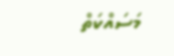މަސައްކަތް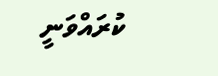ކުރައްވަނީ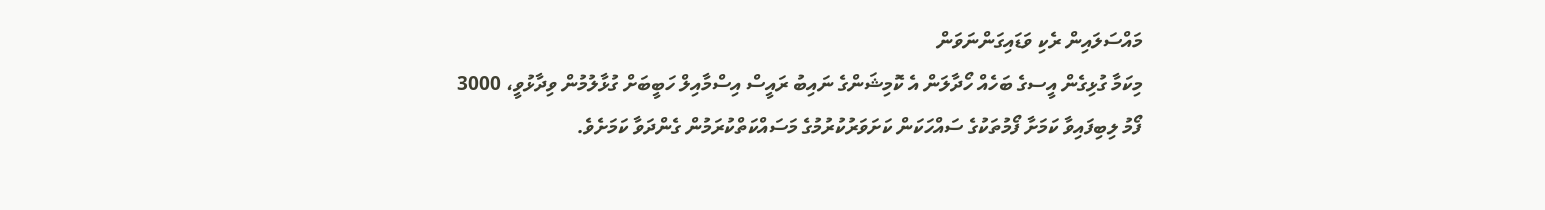މައްސަލައިން ރެކި ވަޑައިގަންނަވަން
މިކަމާ ގުޅިގެން އީސގެ ބަހެއް ހޯދާލަން އެ ކޮމިޝަންގެ ނައިބު ރައީސް އިސްމާއިލް ހަބީބަށް ގުޅާލުމުން ވިދާޅުވީ، 3000 ފޯމު ލިބިފައިވާ ކަމަށާ ފޯމުތަކުގެ ސައްހަކަން ކަށަވަރުކުރުމުގެ މަސައްކަތްކުރަމުން ގެންދަވާ ކަމަށެވެ.